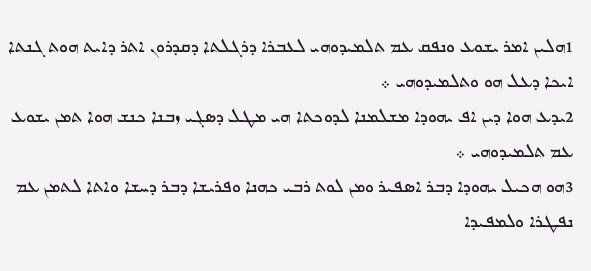1ܗܠܝܢ ܐܡܪ ܝܫܘܥ ܘܢܦܩ ܥܡ ܬܠܡܝܕܘܗܝ ܠܥܒܪܐ ܕܪܓܠܬܐ ܕܩܕܪܘܢ ܐܬܪ ܕܐܝܬ ܗܘܬ ܓܢܬܐ ܐܝܟܐ ܕܥܠ ܗܘ ܘܬܠܡܝܕܘܗܝ ܀
2ܝܕܥ ܗܘܐ ܕܝܢ ܐܦ ܝܗܘܕܐ ܡܫܠܡܢܐ ܠܕܘܟܬܐ ܗܝ ܡܛܠ ܕܤܓܝ ܙܒܢܐ ܟܢܫ ܗܘܐ ܬܡܢ ܝܫܘܥ ܥܡ ܬܠܡܝܕܘܗܝ ܀
3ܗܘ ܗܟܝܠ ܝܗܘܕܐ ܕܒܪ ܐܤܦܝܪ ܘܡܢ ܠܘܬ ܪܒܝ ܟܗܢܐ ܘܦܪܝܫܐ ܕܒܪ ܕܚܫܐ ܘܐܬܐ ܠܬܡܢ ܥܡ ܢܦܛܪܐ ܘܠܡܦܝܕܐ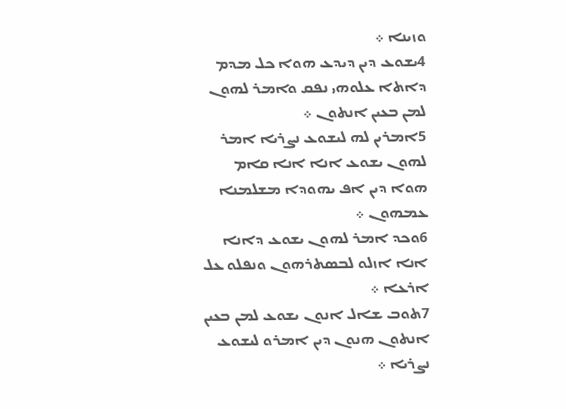ܘܙܝܢܐ ܀
4ܝܫܘܥ ܕܝܢ ܕܝܕܥ ܗܘܐ ܟܠ ܡܕܡ ܕܐܬܐ ܥܠܘܗܝ ܢܦܩ ܘܐܡܪ ܠܗܘܢ ܠܡܢ ܒܥܝܢ ܐܢܬܘܢ ܀
5ܐܡܪܝܢ ܠܗ ܠܝܫܘܥ ܢܨܪܝܐ ܐܡܪ ܠܗܘܢ ܝܫܘܥ ܐܢܐ ܐܢܐ ܩܐܡ ܗܘܐ ܕܝܢ ܐܦ ܝܗܘܕܐ ܡܫܠܡܢܐ ܥܡܗܘܢ ܀
6ܘܟܕ ܐܡܪ ܠܗܘܢ ܝܫܘܥ ܕܐܢܐ ܐܢܐ ܐܙܠܘ ܠܒܤܬܪܗܘܢ ܘܢܦܠܘ ܥܠ ܐܪܥܐ ܀
7ܬܘܒ ܫܐܠ ܐܢܘܢ ܝܫܘܥ ܠܡܢ ܒܥܝܢ ܐܢܬܘܢ ܗܢܘܢ ܕܝܢ ܐܡܪܘ ܠܝܫܘܥ ܢܨܪܝܐ ܀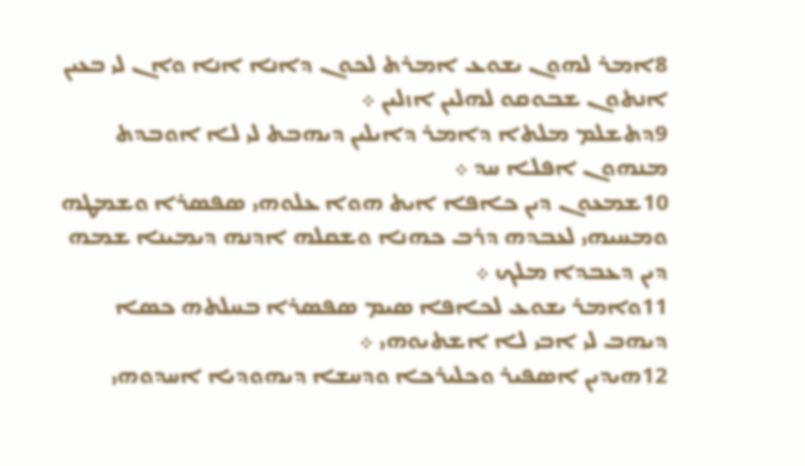8ܐܡܪ ܠܗܘܢ ܝܫܘܥ ܐܡܪܬ ܠܟܘܢ ܕܐܢܐ ܐܢܐ ܘܐܢ ܠܝ ܒܥܝܢ ܐܢܬܘܢ ܫܒܘܩܘ ܠܗܠܝܢ ܐܙܠܝܢ ܀
9ܕܬܫܠܡ ܡܠܬܐ ܕܐܡܪ ܕܐܝܠܝܢ ܕܝܗܒܬ ܠܝ ܠܐ ܐܘܒܕܬ ܡܢܗܘܢ ܐܦܠܐ ܚܕ ܀
10ܫܡܥܘܢ ܕܝܢ ܟܐܦܐ ܐܝܬ ܗܘܐ ܥܠܘܗܝ ܤܦܤܪܐ ܘܫܡܛܗ ܘܡܚܝܗܝ ܠܥܒܕܗ ܕܪܒ ܟܗܢܐ ܘܫܩܠܗ ܐܕܢܗ ܕܝܡܝܢܐ ܫܡܗ ܕܝܢ ܕܥܒܕܐ ܡܠܟ ܀
11ܘܐܡܪ ܝܫܘܥ ܠܟܐܦܐ ܤܝܡ ܤܦܤܪܐ ܒܚܠܬܗ ܟܤܐ ܕܝܗܒ ܠܝ ܐܒܝ ܠܐ ܐܫܬܝܘܗܝ ܀
12ܗܝܕܝܢ ܐܤܦܝܪ ܘܟܠܝܪܟܐ ܘܕܚܫܐ ܕܝܗܘܕܝܐ ܐܚܕܘܗܝ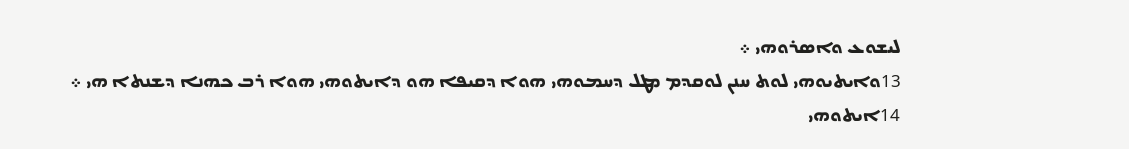ܠܝܫܘܥ ܘܐܤܪܘܗܝ ܀
13ܘܐܝܬܝܘܗܝ ܠܘܬ ܚܢܢ ܠܘܩܕܡ ܡܛܠ ܕܚܡܘܗܝ ܗܘܐ ܕܩܝܦܐ ܗܘ ܕܐܝܬܘܗܝ ܗܘܐ ܪܒ ܟܗܢܐ ܕܫܢܬܐ ܗܝ ܀
14ܐܝܬܘܗܝ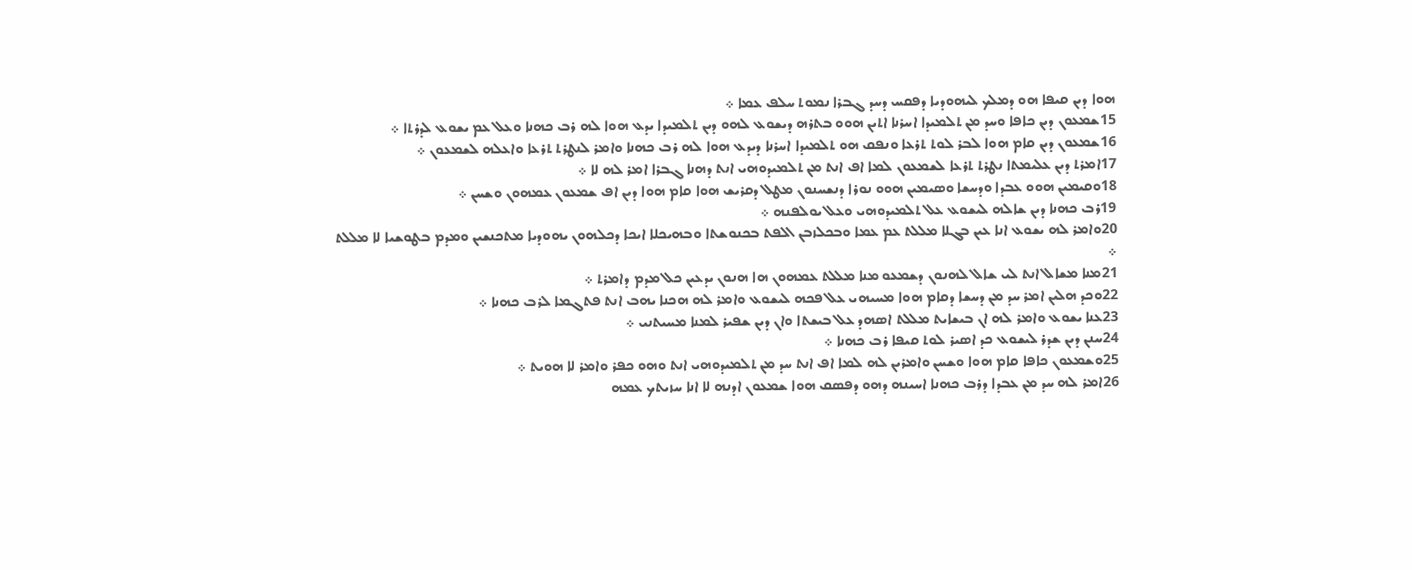ܗܘܐ ܕܝܢ ܩܝܦܐ ܗܘ ܕܡܠܟ ܠܝܗܘܕܝܐ ܕܦܩܚ ܕܚܕ ܓܒܪܐ ܢܡܘܬ ܚܠܦ ܥܡܐ ܀
15ܫܡܥܘܢ ܕܝܢ ܟܐܦܐ ܘܚܕ ܡܢ ܬܠܡܝܕܐ ܐܚܪܢܐ ܐܬܝܢ ܗܘܘ ܒܬܪܗ ܕܝܫܘܥ ܠܗܘ ܕܝܢ ܬܠܡܝܕܐ ܝܕܥ ܗܘܐ ܠܗ ܪܒ ܟܗܢܐ ܘܥܠ ܥܡ ܝܫܘܥ ܠܕܪܬܐ ܀
16ܫܡܥܘܢ ܕܝܢ ܩܐܡ ܗܘܐ ܠܒܪ ܠܘܬ ܬܪܥܐ ܘܢܦܩ ܗܘ ܬܠܡܝܕܐ ܐܚܪܢܐ ܕܝܕܥ ܗܘܐ ܠܗ ܪܒ ܟܗܢܐ ܘܐܡܪ ܠܢܛܪܬ ܬܪܥܐ ܘܐܥܠܗ ܠܫܡܥܘܢ ܀
17ܐܡܪܬ ܕܝܢ ܥܠܝܡܬܐ ܢܛܪܬ ܬܪܥܐ ܠܫܡܥܘܢ ܠܡܐ ܐܦ ܐܢܬ ܡܢ ܬܠܡܝܕܘܗܝ ܐܢܬ ܕܗܢܐ ܓܒܪܐ ܐܡܪ ܠܗ ܠܐ ܀
18ܘܩܝܡܝܢ ܗܘܘ ܥܒܕܐ ܘܕܚܫܐ ܘܤܝܡܝܢ ܗܘܘ ܢܘܪܐ ܕܢܫܚܢܘܢ ܡܛܠ ܕܩܪܝܫ ܗܘܐ ܩܐܡ ܗܘܐ ܕܝܢ ܐܦ ܫܡܥܘܢ ܥܡܗܘܢ ܘܫܚܢ ܀
19ܪܒ ܟܗܢܐ ܕܝܢ ܫܐܠܗ ܠܝܫܘܥ ܥܠ ܬܠܡܝܕܘܗܝ ܘܥܠ ܝܘܠܦܢܗ ܀
20ܘܐܡܪ ܠܗ ܝܫܘܥ ܐܢܐ ܥܝܢ ܒܓܠܐ ܡܠܠܬ ܥܡ ܥܡܐ ܘܒܟܠܙܒܢ ܐܠܦܬ ܒܟܢܘܫܬܐ ܘܒܗܝܟܠܐ ܐܝܟܐ ܕܟܠܗܘܢ ܝܗܘܕܝܐ ܡܬܟܢܫܝܢ ܘܡܕܡ ܒܛܘܫܝܐ ܠܐ ܡܠܠܬ ܀
21ܡܢܐ ܡܫܐܠ ܐܢܬ ܠܝ ܫܐܠ ܠܗܢܘܢ ܕܫܡܥܘ ܡܢܐ ܡܠܠܬ ܥܡܗܘܢ ܗܐ ܗܢܘܢ ܝܕܥܝܢ ܟܠ ܡܕܡ ܕܐܡܪܬ ܀
22ܘܟܕ ܗܠܝܢ ܐܡܪ ܚܕ ܡܢ ܕܚܫܐ ܕܩܐܡ ܗܘܐ ܡܚܝܗܝ ܥܠ ܦܟܗ ܠܝܫܘܥ ܘܐܡܪ ܠܗ ܗܟܢܐ ܝܗܒ ܐܢܬ ܦܬܓܡܐ ܠܪܒ ܟܗܢܐ ܀
23ܥܢܐ ܝܫܘܥ ܘܐܡܪ ܠܗ ܐܢ ܒܝܫܐܝܬ ܡܠܠܬ ܐܤܗܕ ܥܠ ܒܝܫܬܐ ܘܐܢ ܕܝܢ ܫܦܝܪ ܠܡܢܐ ܡܚܝܬܢܝ ܀
24ܚܢܢ ܕܝܢ ܫܕܪ ܠܝܫܘܥ ܟܕ ܐܤܝܪ ܠܘܬ ܩܝܦܐ ܪܒ ܟܗܢܐ ܀
25ܘܫܡܥܘܢ ܟܐܦܐ ܩܐܡ ܗܘܐ ܘܫܚܢ ܘܐܡܪܝܢ ܠܗ ܠܡܐ ܐܦ ܐܢܬ ܚܕ ܡܢ ܬܠܡܝܕܘܗܝ ܐܢܬ ܘܗܘ ܟܦܪ ܘܐܡܪ ܠܐ ܗܘܝܬ ܀
26ܐܡܪ ܠܗ ܚܕ ܡܢ ܥܒܕܐ ܕܪܒ ܟܗܢܐ ܐܚܝܢܗ ܕܗܘ ܕܦܤܩ ܗܘܐ ܫܡܥܘܢ ܐܕܢܗ ܠܐ ܐܢܐ ܚܙܝܬܟ ܥܡܗ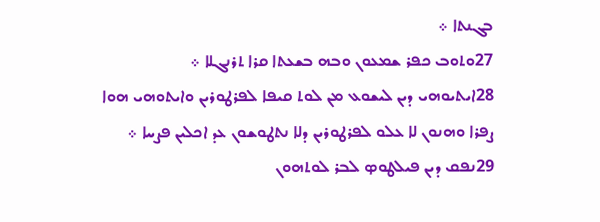ܒܓܢܬܐ ܀
27ܘܬܘܒ ܟܦܪ ܫܡܥܘܢ ܘܒܗ ܒܫܥܬܐ ܩܪܐ ܬܪܢܓܠܐ ܀
28ܐܝܬܝܘܗܝ ܕܝܢ ܠܝܫܘܥ ܡܢ ܠܘܬ ܩܝܦܐ ܠܦܪܛܘܪܝܢ ܘܐܝܬܘܗܝ ܗܘܐ ܨܦܪܐ ܘܗܢܘܢ ܠܐ ܥܠܘ ܠܦܪܛܘܪܝܢ ܕܠܐ ܢܬܛܘܫܘܢ ܥܕ ܐܟܠܝܢ ܦܨܚܐ ܀
29ܢܦܩ ܕܝܢ ܦܝܠܛܘܤ ܠܒܪ ܠܘܬܗܘܢ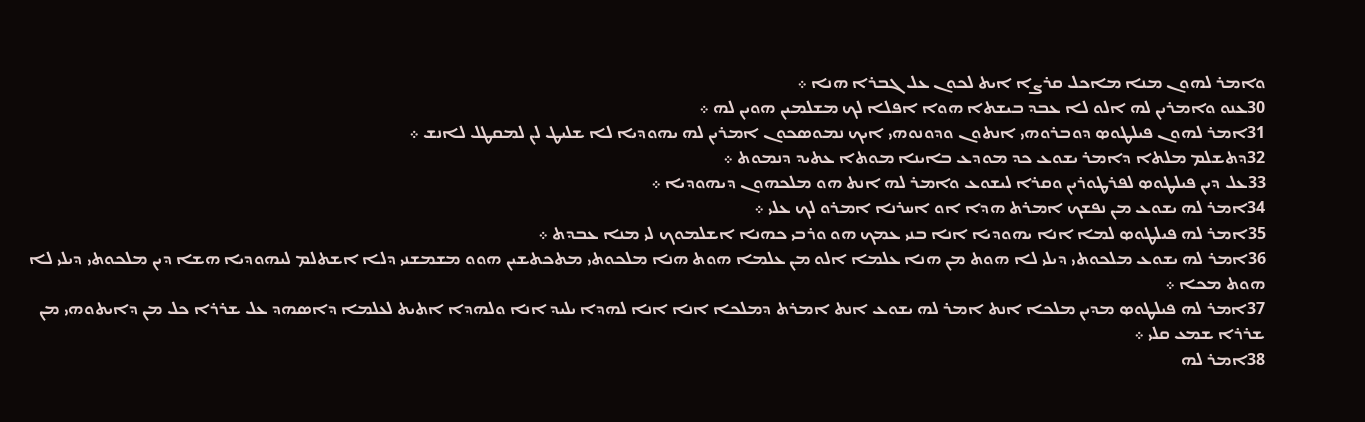ܘܐܡܪ ܠܗܘܢ ܡܢܐ ܡܐܟܠ ܩܪܨܐ ܐܝܬ ܠܟܘܢ ܥܠ ܓܒܪܐ ܗܢܐ ܀
30ܥܢܘ ܘܐܡܪܝܢ ܠܗ ܐܠܘ ܠܐ ܥܒܕ ܒܝܫܬܐ ܗܘܐ ܐܦܠܐ ܠܟ ܡܫܠܡܝܢ ܗܘܝܢ ܠܗ ܀
31ܐܡܪ ܠܗܘܢ ܦܝܠܛܘܤ ܕܘܒܪܘܗܝ ܐܢܬܘܢ ܘܕܘܢܘܗܝ ܐܝܟ ܢܡܘܤܟܘܢ ܐܡܪܝܢ ܠܗ ܝܗܘܕܝܐ ܠܐ ܫܠܝܛ ܠܢ ܠܡܩܛܠ ܠܐܢܫ ܀
32ܕܬܫܠܡ ܡܠܬܐ ܕܐܡܪ ܝܫܘܥ ܟܕ ܡܘܕܥ ܒܐܝܢܐ ܡܘܬܐ ܥܬܝܕ ܕܢܡܘܬ ܀
33ܥܠ ܕܝܢ ܦܝܠܛܘܤ ܠܦܪܛܘܪܝܢ ܘܩܪܐ ܠܝܫܘܥ ܘܐܡܪ ܠܗ ܐܢܬ ܗܘ ܡܠܟܗܘܢ ܕܝܗܘܕܝܐ ܀
34ܐܡܪ ܠܗ ܝܫܘܥ ܡܢ ܢܦܫܟ ܐܡܪܬ ܗܕܐ ܐܘ ܐܚܪܢܐ ܐܡܪܘ ܠܟ ܥܠܝ ܀
35ܐܡܪ ܠܗ ܦܝܠܛܘܤ ܠܡܐ ܐܢܐ ܝܗܘܕܝܐ ܐܢܐ ܒܢܝ ܥܡܟ ܗܘ ܘܪܒܝ ܟܗܢܐ ܐܫܠܡܘܟ ܠܝ ܡܢܐ ܥܒܕܬ ܀
36ܐܡܪ ܠܗ ܝܫܘܥ ܡܠܟܘܬܝ ܕܝܠܝ ܠܐ ܗܘܬ ܡܢ ܗܢܐ ܥܠܡܐ ܐܠܘ ܡܢ ܥܠܡܐ ܗܘܬ ܗܢܐ ܡܠܟܘܬܝ ܡܬܟܬܫܝܢ ܗܘܘ ܡܫܡܫܢܝ ܕܠܐ ܐܫܬܠܡ ܠܝܗܘܕܝܐ ܗܫܐ ܕܝܢ ܡܠܟܘܬܝ ܕܝܠܝ ܠܐ ܗܘܬ ܡܟܐ ܀
37ܐܡܪ ܠܗ ܦܝܠܛܘܤ ܡܕܝܢ ܡܠܟܐ ܐܢܬ ܐܡܪ ܠܗ ܝܫܘܥ ܐܢܬ ܐܡܪܬ ܕܡܠܟܐ ܐܢܐ ܐܢܐ ܠܗܕܐ ܝܠܝܕ ܐܢܐ ܘܠܗܕܐ ܐܬܝܬ ܠܥܠܡܐ ܕܐܤܗܕ ܥܠ ܫܪܪܐ ܟܠ ܡܢ ܕܐܝܬܘܗܝ ܡܢ ܫܪܪܐ ܫܡܥ ܩܠܝ ܀
38ܐܡܪ ܠܗ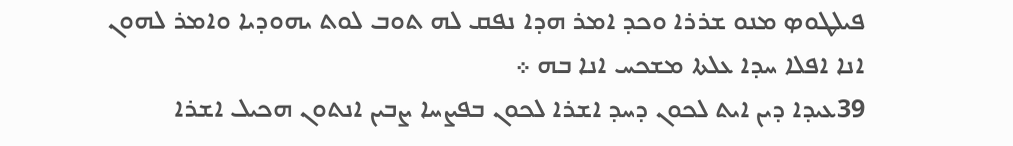ܦܝܠܛܘܤ ܡܢܘ ܫܪܪܐ ܘܟܕ ܐܡܪ ܗܕܐ ܢܦܩ ܠܗ ܬܘܒ ܠܘܬ ܝܗܘܕܝܐ ܘܐܡܪ ܠܗܘܢ ܐܢܐ ܐܦܠܐ ܚܕܐ ܥܠܬܐ ܡܫܟܚ ܐܢܐ ܒܗ ܀
39ܥܝܕܐ ܕܝܢ ܐܝܬ ܠܟܘܢ ܕܚܕ ܐܫܪܐ ܠܟܘܢ ܒܦܨܚܐ ܨܒܝܢ ܐܢܬܘܢ ܗܟܝܠ ܐܫܪܐ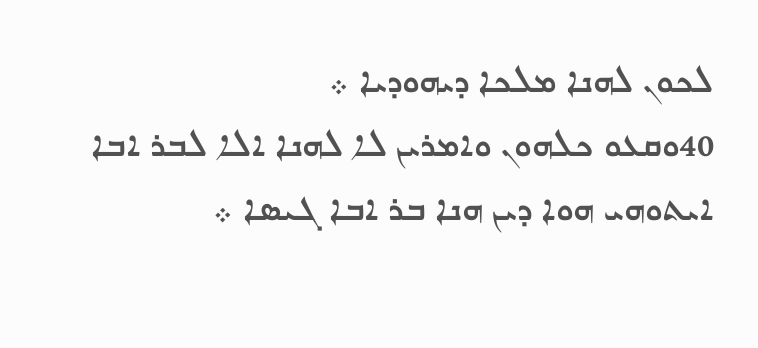ܠܟܘܢ ܠܗܢܐ ܡܠܟܐ ܕܝܗܘܕܝܐ ܀
40ܘܩܥܘ ܟܠܗܘܢ ܘܐܡܪܝܢ ܠܐ ܠܗܢܐ ܐܠܐ ܠܒܪ ܐܒܐ ܐܝܬܘܗܝ ܗܘܐ ܕܝܢ ܗܢܐ ܒܪ ܐܒܐ ܓܝܤܐ ܀